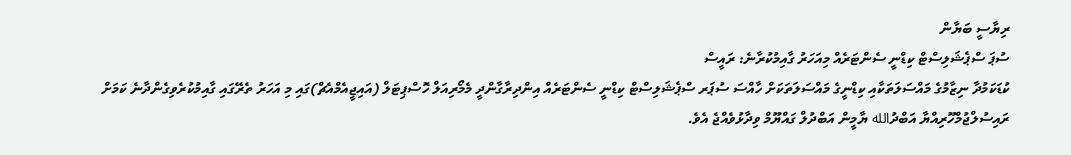ރިޔާސީ ބަޔާން
ސުޕަ ސްޕެޝަލިސްޓް ކިޑްނީ ސެންޓަރެއް މިއަހަރު ގާއިމުކުރާނެ: ރައީސް
ކުޑަކަމުދާ ނިޒާމުގެ މައްސަލަތަކާއި ކިޑްނީގެ މައްސަލަތަކަށް ހާއްސަ ސުޕަރ ސްޕެޝަލިސްޓް ކިޑްނީ ސެންޓަރެއް އިންދިރާގާންދީ މެމޯރިއަލް ހޮސްޕިޓަލް (އައިޖީއެމްއެޗް)ގައި މި އަހަރު ތެރޭގައި ގާއިމުކުރެވިގެންދާނެ ކަމަށް ރައިސުލްޖުމްހޫރިއްޔާ އަބްދުالله ޔާމީން އަބްދުލް ގައްޔޫމް ވިދާޅުވެއްޖެ އެވެ.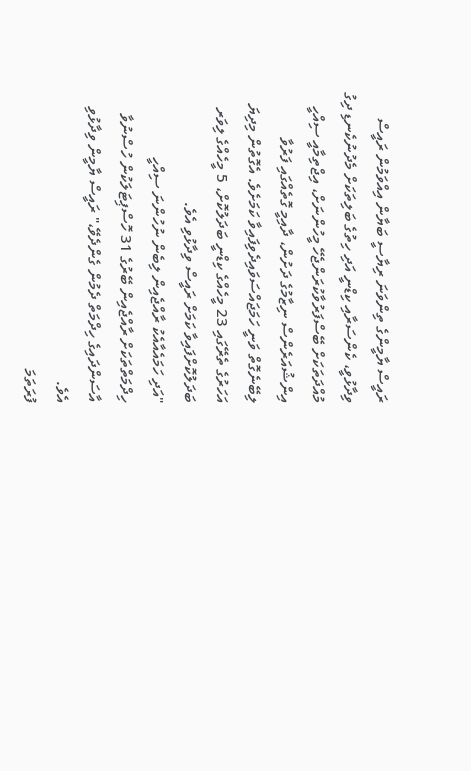ރައީސް ޔާމީންގެ ތިންވަނަ ރިޔާސީ ބަޔާން އިއްވަމުން ރައީސް ވިދާޅުވީ، ކެންސަރާއި ކިޑްނީ އަދި ހިތުގެ ބަލިތަކަށް މެދުނުކެނޑި ދިގު މުއްދަތަކަށް ބޭސްފަރުވާކުރަންޖެހޭ މީހުންނަށް، އިޖްތިމާއީ ސިއްހީ އިންޝުއަރެންސް ނިޒާމުގެ ދަށުން، ދާއިމީ ގޮތެއްގައި ފަރުވާ ލިބޭނެގޮތް ވަނީ ހަމަޖައްސަވައިދެވިފައިވާ ކަމަށެވެ. އެގޮތުން މިދިޔަ އަހަރުގެ ތެރޭގައި 23 މީހެއްގެ ކިޑްނީ ބަދަލުކޮށް، 5 މީހެއްގެ ލިވަރ ބަދަލުކޮށްފައިވާ ކަމަށް ރައީސް ވިދާޅުވި އެވެ.
"އަދި ހަމައެއާއެކު ރާއްޖެއިން ލިބެން ނުހުންނަ ސިއްހީ ހިދްމަތްތަކަށް ރާއްޖެއިން ބޭރުގެ 31 ހޮސްޕިޓަލަކުން ހުސްނުވާ އާސަންދައިގެ ހިދްމަތް ދެމުން ގެންދެވޭ،" ރައީސް ޔާމީން ވިދާޅުވި އެވެ.
ފުރަތަމަ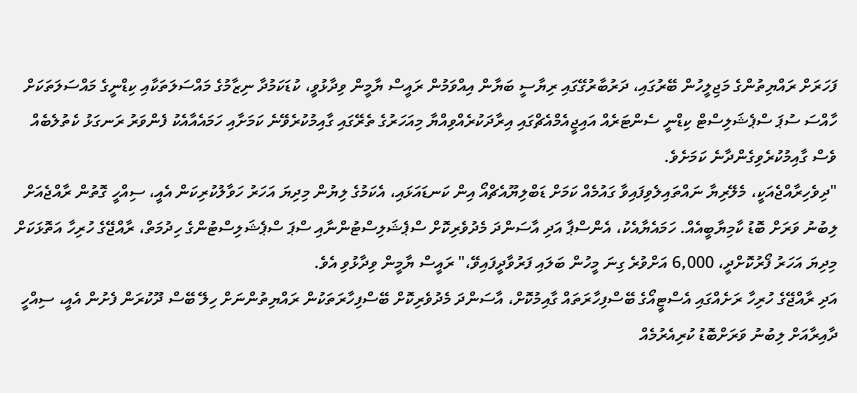ފަހަރަށް ރައްޔިތުންގެ މަޖިލީހުން ބޭރުގައި، ދަރުބާރުގޭގައި ރިޔާސީ ބަޔާން އިއްވަމުން ރައީސް ޔާމީން ވިދާޅުވީ، ކުޑަކަމުދާ ނިޒާމުގެ މައްސަލަތަކާއި ކިޑްނީގެ މައްސަލަތަކަށް ހާއްސަ ސުޕަ ސްޕެޝަލިސްޓް ކިޑްނީ ސެންޓަރެއް އައިޖީއެމްއެޗްގައި އިރާދަކުރެއްވިއްޔާ މިއަހަރުގެ ތެރޭގައި ގާއިމުކުރެވޭނެ ކަމަށާއި ހަމައެއާއެކު ފެންވަރު ރަނގަޅު ކެތުލެބެއް ވެސް ގާއިމުކުރެވިގެންދާނެ ކަމަށެވެ.
"ދިވެހިރާއްޖެއަކީ، މެލޭރިޔާ ނައްތައިލެވިފައިވާ ގައުމެއް ކަމަށް ޑަބްލިޔޫއެޗްއޯ އިން ކަނޑައަޅައި، އެކަމުގެ ލިޔުން މިދިޔަ އަހަރު ހަވާލުކުރިކަން އެއީ، ސިއްހީ ގޮތުން ރާއްޖެއަށް ލިބުނު ވަރަށް ބޮޑު ކާމިޔާބީއެއް. ހަމައެޔާއެކު، އެންސްޕާ އަދި އާސަންދަ މެދުވެރިކޮށް ސްޕެޝަލިސްޓުންނާއި ސްޕަ ސްޕެޝަލިސްޓުންގެ ހިދުމަތް، ރާއްޖޭގެ ހުރިހާ އަތޮޅަކަށް މިދިޔަ އަހަރު ފޯރުކޮށްދީ، 6,000 އަށްވުރެ ގިނަ މީހުން ބަލައި ފަރުވާދީފައިވޭ،" ރައީސް ޔާމީން ވިދާޅުވި އެވެ.
އަދި ރާއްޖޭގެ ހުރިހާ ރަށެއްގައި އެސްޓީއޯގެ ބޭސްފިހާރަތައް ގާއިމުކޮށް، އާސަންދަ މެދުވެރިކޮށް ބޭސްފިހާރަތަކުން ރައްޔިތުންނަށް ހިލޭ ބޭސް ދޫކުރަން ފެށުން އެއީ، ސިއްހީ ދާއިރާއަށް ލިބުނު ވަރަށްބޮޑު ކުރިއެރުމެއް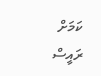ކަމަށް ރައީސް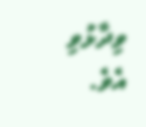ވިދާޅުވި އެވެ.